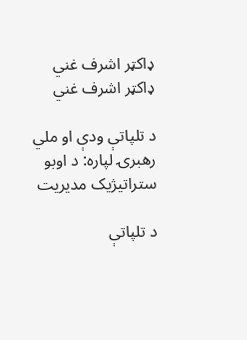ډاکټر اشرف غني
ډاکټر اشرف غني

د تلپاتې ودې او ملي رهبرۍ لپاره: د اوبو ستراتیژیک مدیریت

د تلپاتې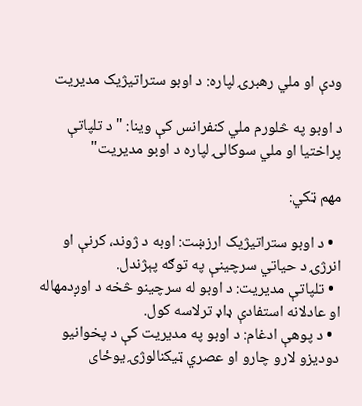ودې او ملي رهبرۍ لپاره: د اوبو ستراتیژیک مدیریت

د اوبو په څلورم ملي کنفرانس کې وینا: "د تلپاتې پراختیا او ملي سوکالۍ لپاره د اوبو مدیریت"

مهم ټکي:

  • د اوبو ستراتیژیک ارزښت: اوبه د ژوند، کرنې او انرژۍ د حیاتي سرچینې په توګه پېژندل.
  • تلپاتې مدیریت: د اوبو له سرچینو څخه د اوږدمهاله او عادلانه استفادې ډاډ ترلاسه کول.
  • د پوهې ادغام: د اوبو په مدیریت کې د پخوانیو دودیزو لارو چارو او عصري ټیکنالوژۍ یوځای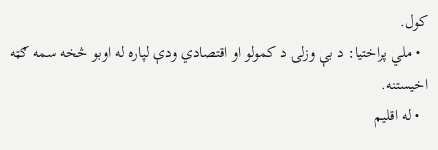کول.
  • ملي پراختیا: د بې وزلۍ د کمولو او اقتصادي ودې لپاره له اوبو څخه سمه ګټه اخیستنه.
  • له اقلیم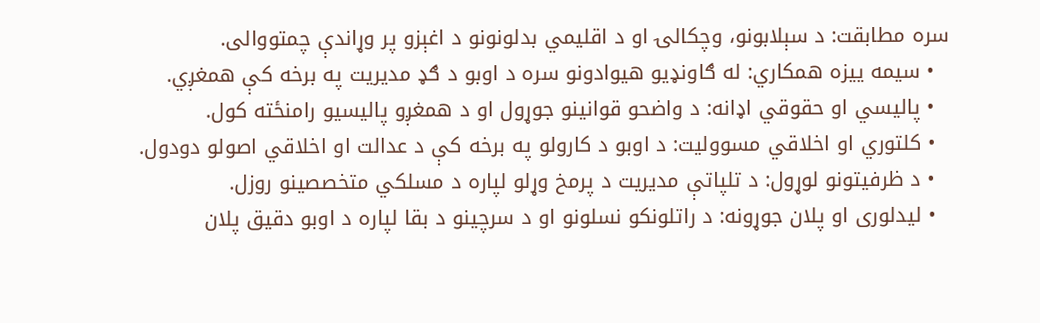سره مطابقت: د سېلابونو، وچکالۍ او د اقلیمي بدلونونو د اغېزو پر وړاندې چمتووالی.
  • سیمه ییزه همکاري: له ګاونډیو هیوادونو سره د اوبو د ګډ مدیریت په برخه کې همغږي.
  • پالیسي او حقوقي اډانه: د واضحو قوانینو جوړول او د همغږو پالیسیو رامنځته کول.
  • کلتوري او اخلاقي مسوولیت: د اوبو د کارولو په برخه کې د عدالت او اخلاقي اصولو دودول.
  • د ظرفیتونو لوړول: د تلپاتې مدیریت د پرمخ وړلو لپاره د مسلکي متخصصینو روزل.
  • لیدلوری او پلان جوړونه: د راتلونکو نسلونو او د سرچینو د بقا لپاره د اوبو دقیق پلان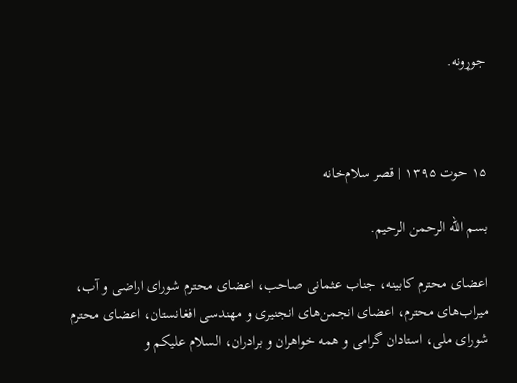جوړونه.



۱۵ حوت ۱۳۹۵ | قصر سلام‌خانه

بسم الله الرحمن الرحیم.

اعضای محترم کابینه، جناب عثمانی صاحب، اعضای محترم شورای اراضی و آب، میراب‌های محترم، اعضای انجمن‌های انجنیری و مهندسی افغانستان، اعضای محترم شورای ملی، استادان گرامی و همه خواهران و برادران، السلام علیکم و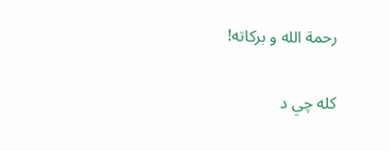رحمة الله و برکاته!

کله چي د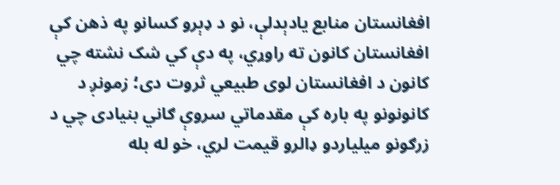افغانستان منابع يادېدلې، نو د ډېرو کسانو په ذهن کې افغانستان کانون ته راوړي، په دې کي شک نشته چي کانون د افغانستان لوی طبيعي ثروت دی؛ زمونږ د کانونونو په باره کې مقدماتي سروې ګاني بنيادی چي د زرګونو ميلياردو ډالرو قيمت لري، خو له بله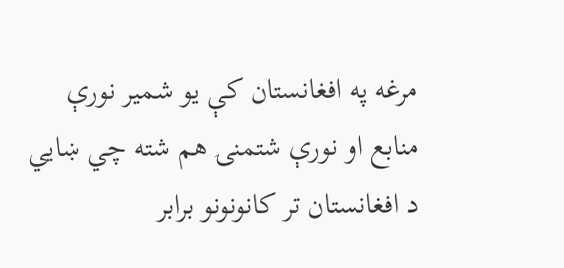مرغه په افغانستان کې يو شمير نورې منابع او نورې شتمنۍ هم شته چي ښايي د افغانستان تر کانونونو برابر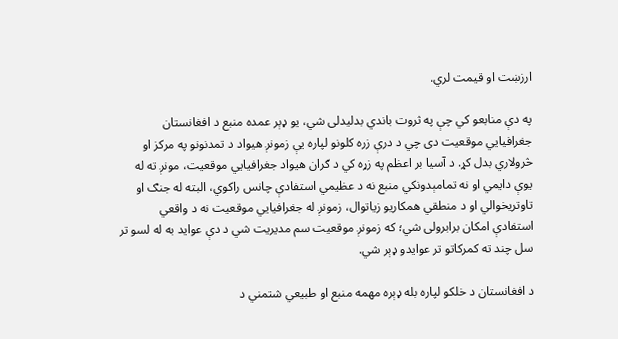ارزښت او قيمت لري.

په دې منابعو کي چې په ثروت باندي بدليدلی شي، يو ډېر عمده منبع د افغانستان جغرافيايي موقعيت دی چي د درې زره کلونو لپاره يې زمونږ هيواد د تمدنونو په مرکز او څرولاري بدل کړ. د آسيا بر اعظم په زړه کي د ګران هيواد جغرافيايي موقعيت، مونږ ته له يوې دايمي او نه تمامېدونکي منبع نه د عظيمي استفادې چانس راکوي، البته له جنګ او تاوتريخوالي او د منطقي همکاريو زياتوال، زمونږ له جغرافيايي موقعيت نه د واقعي استفادې امکان برابرولی شي؛ که زمونږ موقعيت سم مديريت شي د دې عوايد به له لسو تر سل چند ته کمرکاتو تر عوايدو ډېر شي.

د افغانستان د خلکو لپاره بله ډېره مهمه منبع او طبيعي شتمني د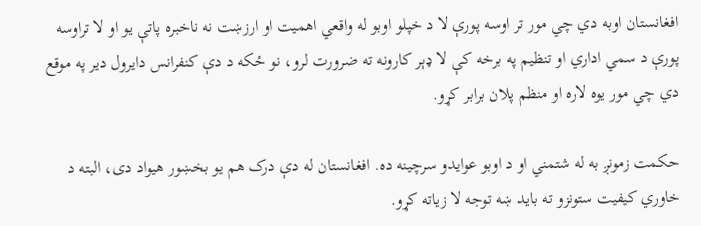افغانستان اوبه دي چي مور تر اوسه پورې لا د خپلو اوبو له واقعي اهميت او ارزښت نه ناخبره پاتې يو او لا تراوسه پورې د سمي اداري او تنظيم په برخه کې لا ډېر کارونه ته ضرورت لرو، نو ځکه د دې کنفرانس دایرول دير په موقع دي چي مور يوه لاره او منظم پلان برابر کړو.

حکمت زمونږ به له شتمني او د اوبو عوايدو سرچينه ده. افغانستان له دې درک هم يو بخښور هيواد دی، البته د خاوري کيفيت ستونزو ته بايد ښه توجه لا زياته کړو.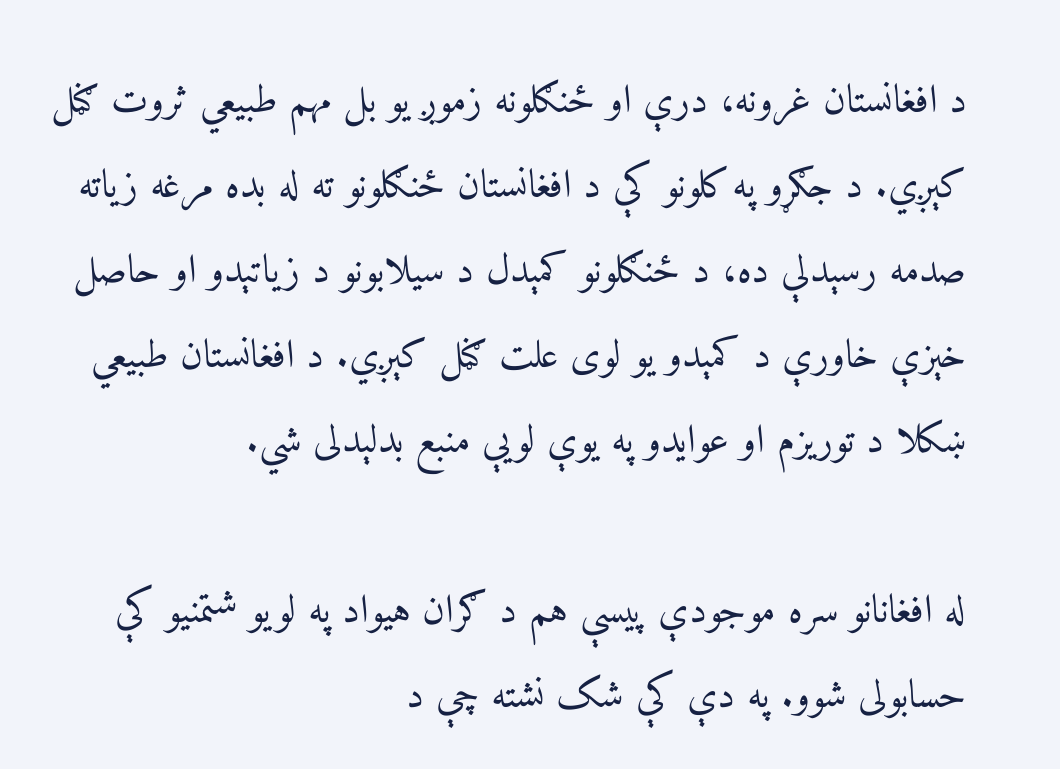د افغانستان غرونه، درې او ځنګلونه زموږ یو بل مهم طبیعي ثروت ګڼل کېږي. د جګړو په کلونو کې د افغانستان ځنګلونو ته له بده مرغه زیاته صدمه رسېدلې ده، د ځنګلونو کمېدل د سيلابونو د زیاتېدو او حاصل خېزې خاورې د کمېدو یو لوی علت ګڼل کېږي. د افغانستان طبیعي ښکلا د توریزم او عوايدو په یوې لویې منبع بدلېدلی شي.

له افغانانو سره موجودې پیسې هم د ګران هیواد په لویو شتمنیو کې حسابولی شوو. په دې کې شک نشته چې د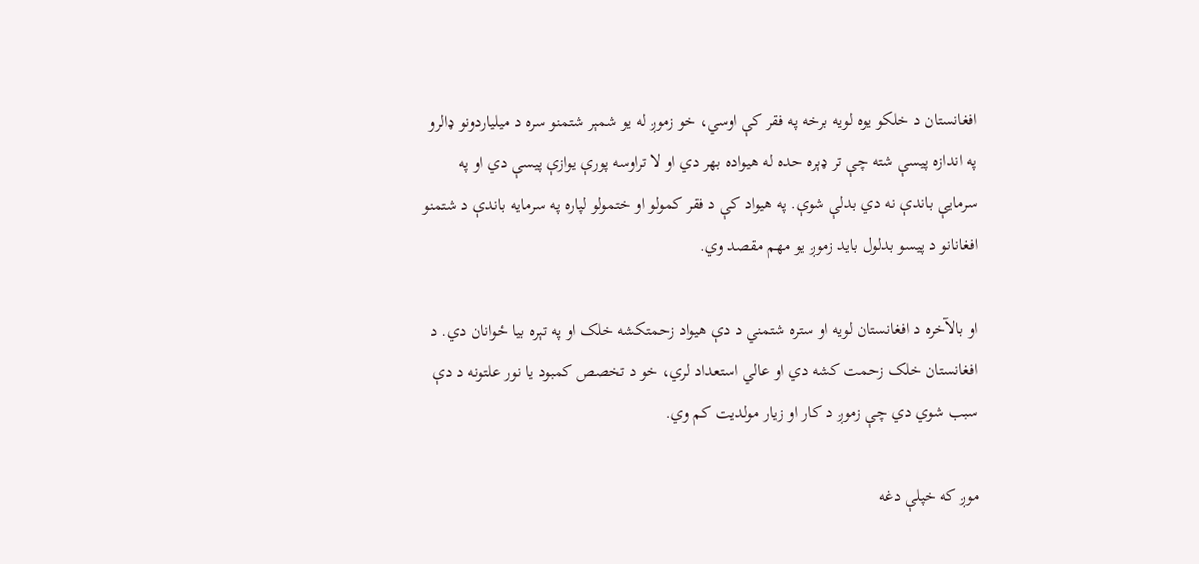افغانستان د خلکو یوه لویه برخه په فقر کې اوسي، خو زموږ له یو شمېر شتمنو سره د میلیاردونو ډالرو په اندازه پیسې شته چې تر ډېره حده له هیواده بهر دي او لا تراوسه پورې یوازې پیسې دي او په سرمایې باندې نه دي بدلې شوې. په هیواد کې د فقر کمولو او ختمولو لپاره په سرمایه باندې د شتمنو افغانانو د پیسو بدلول باید زموږ یو مهم مقصد وي.

او بالآخره د افغانستان لویه او ستره شتمني د دې هیواد زحمتکشه خلک او په تېره بیا ځوانان دي. د افغانستان خلک زحمت کشه دي او عالي استعداد لري، خو د تخصص کمبود یا نور علتونه د دې سبب شوي دي چې زموږ د کار او زیار مولدیت کم وي.

موږ که خپلې دغه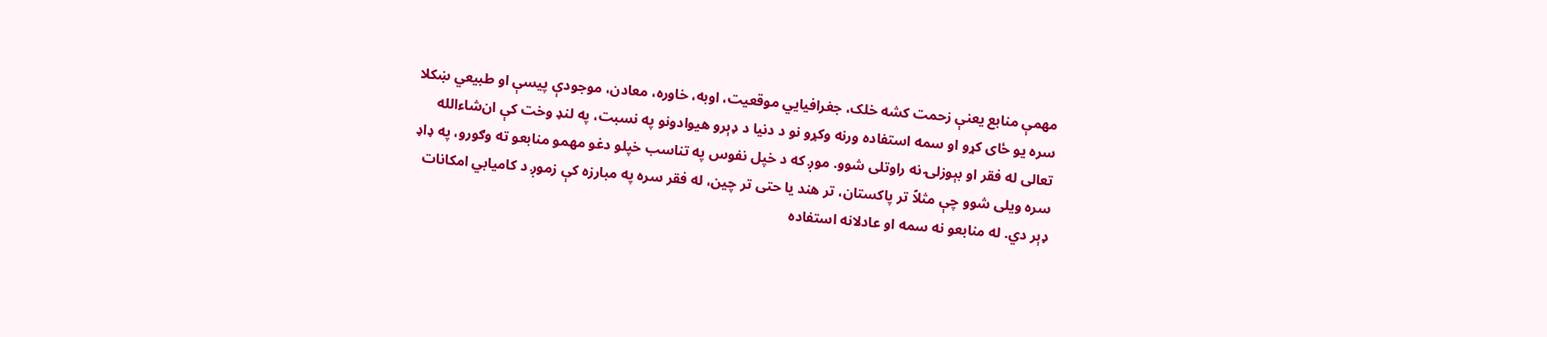مهمې منابع یعنې زحمت کشه خلک، جغرافیایي موقعیت، اوبه، خاوره، معادن، موجودې پیسې او طبیعي ښکلا سره یو ځای کړو او سمه استفاده ورنه وکړو نو د دنیا د ډېرو هیوادونو په نسبت، په لنډ وخت کې ان‌شاءالله تعالی له فقر او بېوزلۍ نه راوتلی شوو. موږ که د خپل نفوس په تناسب خپلو دغو مهمو منابعو ته وګورو، په ډاډ سره ویلی شوو چې مثلاً تر پاکستان، تر هند یا حتی تر چین، له فقر سره په مبارزه کې زموږ د کامیابي امکانات ډېر دي. له منابعو نه سمه او عادلانه استفاده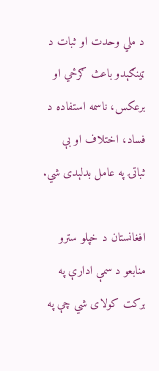د ملي وحدت او ثبات د ټینګېدو باعث ګرځي او برعکس، ناسمه استفاده د فساد، اختلاف او بې ثباتۍ په عامل بدلېدی شي.

افغانستان د خپلو سترو منابعو د سمې ادارې په برکت کولای شي چې په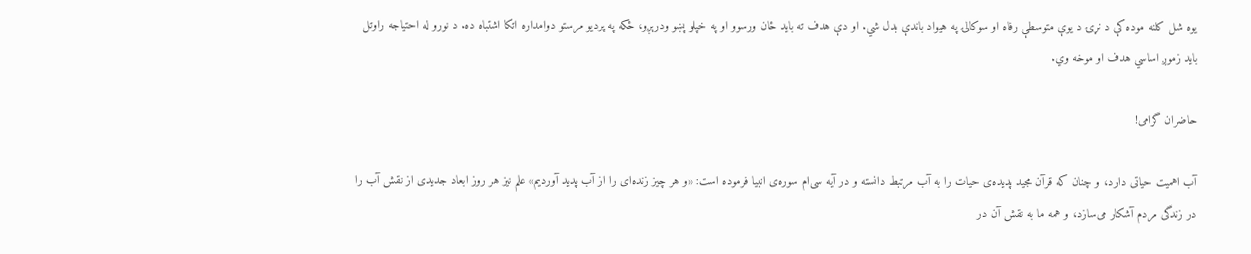یوه شل کلنه موده کې د نړۍ د يوې متوسطې رفاه او سوکالۍ په هیواد باندې بدل شي. او دې هدف ته باید ځان ورسوو او په خپلو پښو ودرېږو، ځکه په پردیو مرستو دوامداره اتکا اشتباه ده. د نورو له احتیاجه راوتل باید زموږ اساسي هدف او موخه وي.

حاضران گرامی!

آب اهمیت حیاتی دارد، و چنان که قرآن مجید پدیده‌ی حیات را به آب مرتبط دانسته و در آیه سی‌ام سوره‌ی انبیا فرموده است: «و هر چیز زنده‌ای را از آب پدید آوردیم» علم نیز هر روز ابعاد جدیدی از نقش آب را در زندگی مردم آشکار می‌سازد، و همه ما به نقش آن در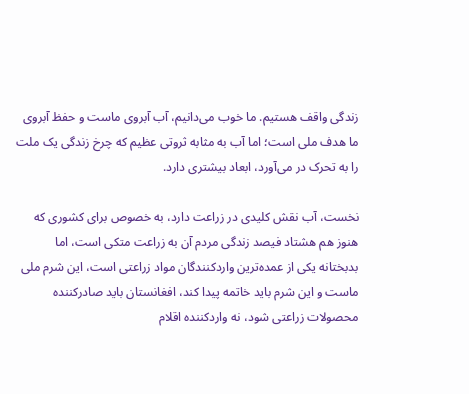زندگی واقف هستیم. ما خوب می‌دانیم، آب آبروی ماست و حفظ آبروی ما هدف ملی است؛ اما آب به مثابه ثروتی عظیم که چرخ زندگی یک ملت را به تحرک در می‌آورد، ابعاد بیشتری دارد.

نخست، آب نقش کلیدی در زراعت دارد، به خصوص برای کشوری که هنوز هم هشتاد فیصد زندگی مردم آن به زراعت متکی است، اما بدبختانه یکی از عمده‌ترین واردکنندگان مواد زراعتی است، این شرم ملی ماست و این شرم باید خاتمه پیدا کند، افغانستان باید صادرکننده محصولات زراعتی شود، نه واردکننده اقلام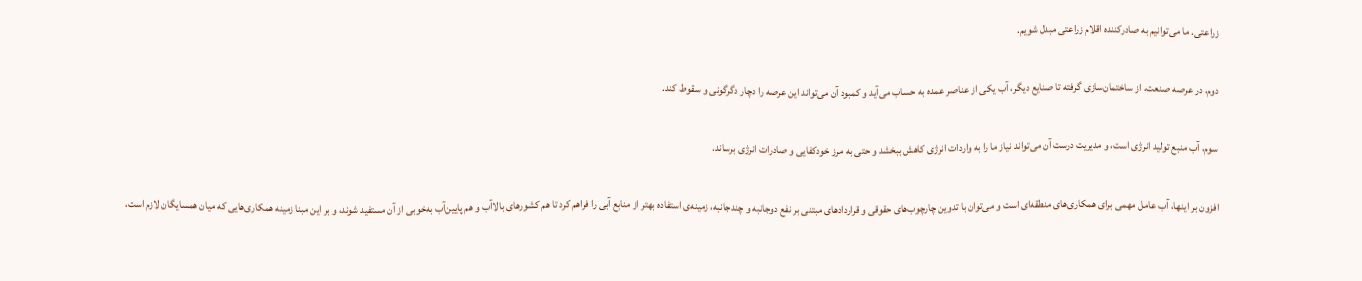زراعتی. ما می‌توانیم به صادرکننده اقلام زراعتی مبدل شویم.

دوم، در عرصه صنعت، از ساختمان‌سازی گرفته تا صنایع دیگر، آب یکی از عناصر عمده به حساب می‌آید و کمبود آن می‌تواند این عرصه را دچار دگرگونی و سقوط کند.

سوم، آب منبع تولید انرژی است، و مدیریت درست آن می‌تواند نیاز ما را به واردات انرژی کاهش ببخشد و حتی به مرز خودکفایی و صادرات انرژی برساند.

افزون بر اینها، آب عامل مهمی برای همکاری‌های منطقه‌ای است و می‌توان با تدوین چارچوب‌های حقوقی و قراردادهای مبتنی بر نفع دوجانبه و چندجانبه، زمینه‌ی استفاده بهتر از منابع آبی را فراهم کرد تا هم کشورهای بالاآب و هم پایین‌آب به‌خوبی از آن مستفید شوند، و بر این مبنا زمینه همکاری‌هایی که میان همسایگان لازم است،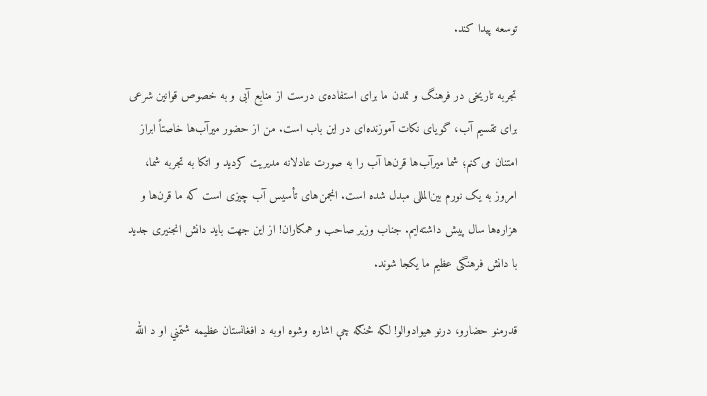توسعه پیدا کند.

تجربه تاریخی در فرهنگ و تمدن ما برای استفاده‌ی درست از منابع آبی و به خصوص قوانین شرعی برای تقسیم آب، گویای نکات آموزنده‌ای در این باب است. من از حضور میرآب‌ها خاصتاً ابراز امتنان می‌کنم؛ شما میرآب‌ها قرن‌ها آب را به صورت عادلانه مدیریت کردید و اتکا به تجربه شما، امروز به یک نورم بین‌المللی مبدل شده است. انجمن‌های تأسیس آب چیزی است که ما قرن‌ها و هزاره‌ها سال پیش داشته‌ایم. جناب وزیر صاحب و همکاران! از این جهت باید دانش انجنیری جدید با دانش فرهنگی عظیم ما یکجا شوند.

قدرمنو حضارو، درنو هیوادوالو! لکه څنګه چې اشاره وشوه اوبه د افغانستان عظیمه شتمني او د الله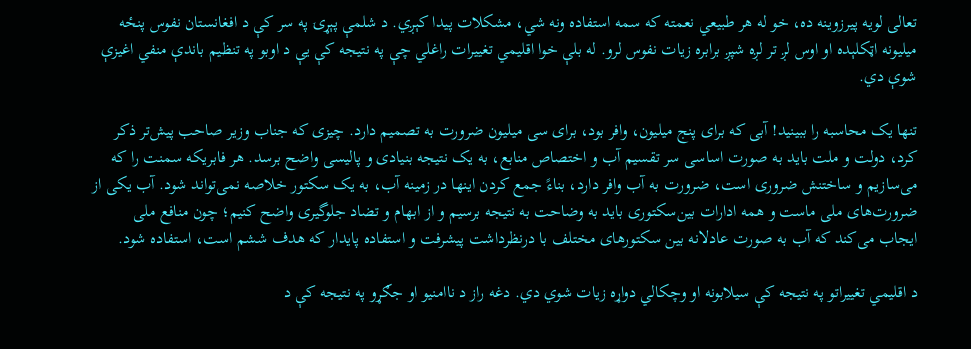تعالی لویه پیرزوینه ده، خو له هر طبیعي نعمته که سمه استفاده ونه شي، مشکلات پیدا کېږي. د شلمې پېړۍ په سر کې د افغانستان نفوس پنځه میلیونه اټکلېده او اوس لږ تر لږه شپږ برابره زیات نفوس لرو. له بلې خوا اقلیمي تغییرات راغلي چې په نتیجه کې یې د اوبو په تنظیم باندې منفي اغیزې شوې دي.

تنها یک محاسبه را ببینید! آبی که برای پنج میلیون، وافر بود، برای سی میلیون ضرورت به تصمیم دارد. چیزی که جناب وزیر صاحب پیش‌تر ذکر کرد، دولت و ملت باید به صورت اساسی سر تقسیم آب و اختصاص منابع، به یک نتیجه بنیادی و پالیسی واضح برسد. هر فابریکه سمنت را که می‌سازیم و ساختنش ضروری است، ضرورت به آب وافر دارد، بناءً جمع کردن اینها در زمینه آب، به یک سکتور خلاصه نمی‌تواند شود. آب یکی از ضرورت‌های ملی ماست و همه ادارات بین‌سکتوری باید به وضاحت به نتیجه برسیم و از ابهام و تضاد جلوگیری واضح کنیم؛ چون منافع ملی ایجاب می‌کند که آب به صورت عادلانه بین سکتورهای مختلف با درنظرداشت پیشرفت و استفاده پایدار که هدف ششم است، استفاده شود.

د اقلیمي تغییراتو په نتیجه کې سیلابونه او وچکالي دواړه زیات شوي دي. دغه راز د ناامنیو او جګړو په نتیجه کې د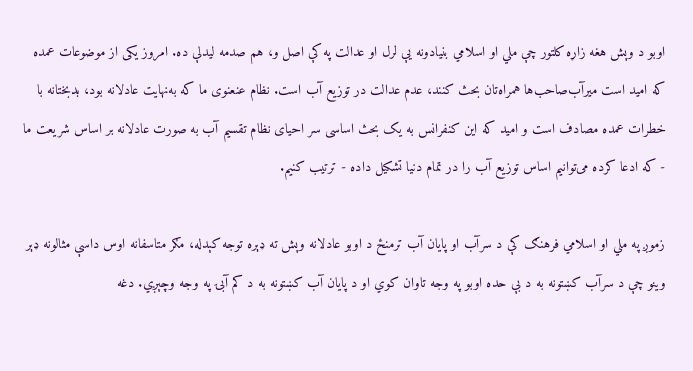اوبو د وېش هغه زاړه کلتور چې ملي او اسلامي بنیادونه یې لرل او عدالت په کې اصل و، هم صدمه لیدلې ده. امروز یکی از موضوعات عمده که امید است میرآب‌صاحب‌ها همراه‌تان بحث کنند، عدم عدالت در توزیع آب است. نظام عنعنوی ما که به‌نهایت عادلانه بود، بدبختانه با خطرات عمده مصادف است و امید که این کنفرانس به یک بحث اساسی سر احیای نظام تقسیم آب به صورت عادلانه بر اساس شریعت ما - که ادعا کرده می‌توانیم اساس توزیع آب را در تمام دنیا تشکیل داده - ترتیب کنیم.

زموږ په ملي او اسلامي فرهنګ کې د سرآب او پایان آب ترمنځ د اوبو عادلانه وېش ته ډېره توجه کېدله، مګر متاسفانه اوس داسې مثالونه ډېر وینو چې د سرآب کښتونه به د بې حده اوبو په وجه تاوان کوي او د پایان آب کښتونه به د کم آبۍ په وجه وچېږي. دغه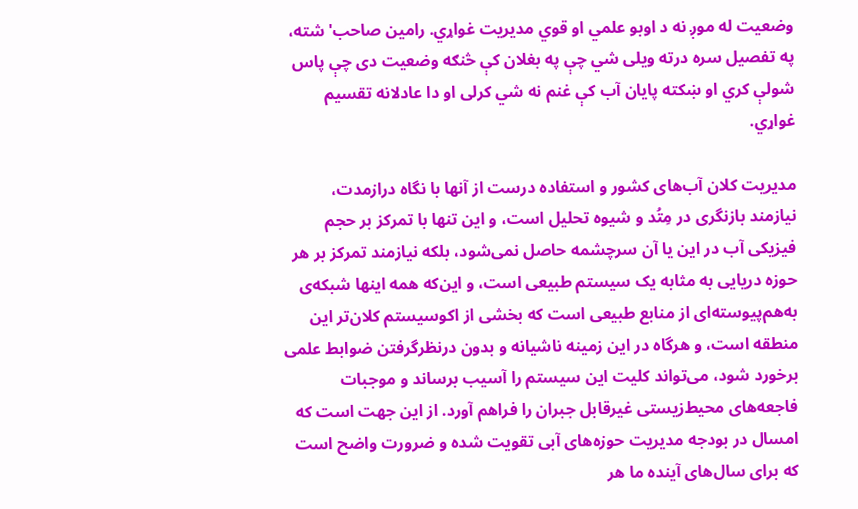وضعیت له موږ نه د اوبو علمي او قوي مدیریت غواړي. رامین صاحب' شته، په تفصیل سره درته ویلی شي چې په بغلان کې څنګه وضعیت دی چې پاس شولې کري او ښکته پایان آب کې غنم نه شي کرلی او دا عادلانه تقسیم غواړي.

مدیریت کلان آب‌های کشور و استفاده درست از آنها با نگاه درازمدت، نیازمند بازنگری در مِتُد و شیوه تحلیل است، و این تنها با تمرکز بر حجم فیزیکی آب در این یا آن سرچشمه حاصل نمی‌شود، بلکه نیازمند تمرکز بر هر حوزه دریایی به مثابه یک سیستم طبیعی است، و این‌که همه اینها شبکه‌ی به‌هم‌پیوسته‌ای از منابع طبیعی است که بخشی از اکوسیستم کلان‌تر این منطقه است، و هرگاه در این زمینه ناشیانه و بدون درنظرگرفتن ضوابط علمی برخورد شود، می‌تواند کلیت این سیستم را آسیب برساند و موجبات فاجعه‌های محیط‌زیستی غیرقابل جبران را فراهم آورد. از این جهت است که امسال در بودجه مدیریت حوزه‌های آبی تقویت شده و ضرورت واضح است که برای سال‌های آینده ما هر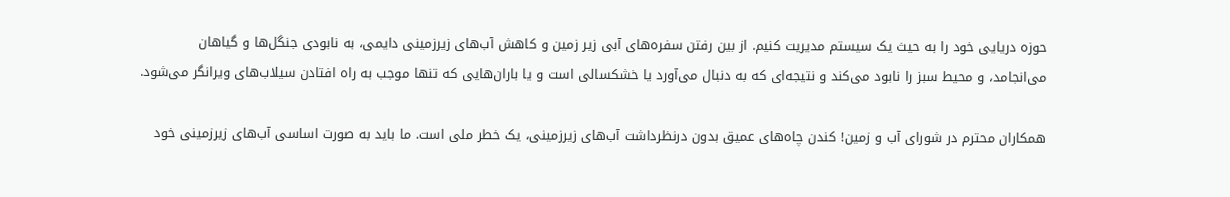حوزه دریایی خود را به حیث یک سیستم مدیریت کنیم. از بین رفتن سفره‌های آبی زیر زمین و کاهش آب‌های زیرزمینی دایمی، به نابودی جنگل‌ها و گیاهان می‌انجامد، و محیط سبز را نابود می‌کند و نتیجه‌ای که به دنبال می‌آورد یا خشکسالی است و یا باران‌هایی که تنها موجب به راه افتادن سیلاب‌های ویرانگر می‌شود.

همکاران محترم در شورای آب و زمین! کندن چاه‌های عمیق بدون درنظرداشت آب‌های زیرزمینی، یک خطر ملی است. ما باید به صورت اساسی آب‌های زیرزمینی خود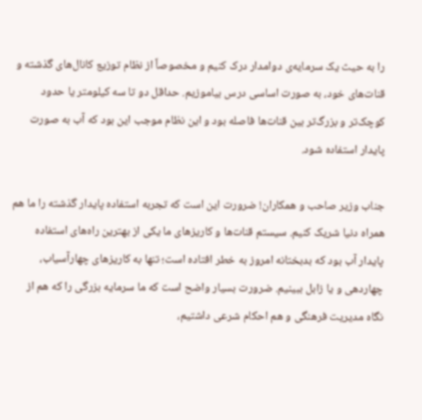را به حیث یک سرمایه‌ی دوامدار درک کنیم و مخصوصاً از نظام توزیع کانال‌های گذشته و قنات‌های خود، به صورت اساسی درس بیاموزیم. حداقل دو تا سه کیلومتر یا حدود کوچک‌تر و بزرگ‌تر بین قنات‌ها فاصله بود و این نظام موجب این بود که آب به صورت پایدار استفاده شود.

جناب وزیر صاحب و همکاران! ضرورت این است که تجربه استفاده پایدار گذشته را ما هم همراه دنیا شریک کنیم. سیستم قنات‌ها و کاریزهای ما یکی از بهترین راه‌های استفاده پایدار آب بود که بدبختانه امروز به خطر افتاده است؛ تنها به کاریزهای چهارآسیاب، چهاردهی و یا زابل ببینیم. ضرورت بسیار واضح است که ما سرمایه بزرگی را که هم از نگاه مدیریت فرهنگی و هم احکام شرعی داشتیم،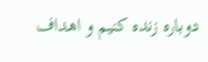دوباره زنده کنیم و اهداف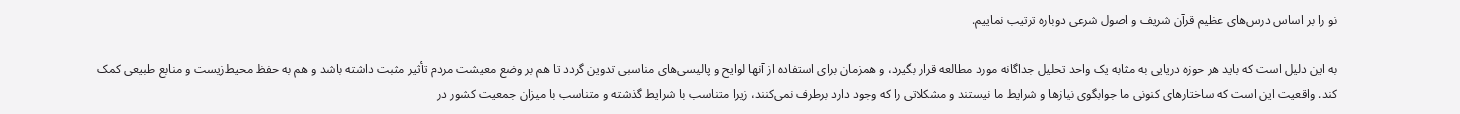نو را بر اساس درس‌های عظیم قرآن شریف و اصول شرعی دوباره ترتیب نماییم.

به این دلیل است که باید هر حوزه دریایی به مثابه یک واحد تحلیل جداگانه مورد مطالعه قرار بگیرد، و همزمان برای استفاده از آنها لوایح و پالیسی‌های مناسبی تدوین گردد تا هم بر وضع معیشت مردم تأثیر مثبت داشته باشد و هم به حفظ محیط‌زیست و منابع طبیعی کمک کند. واقعیت این است که ساختارهای کنونی ما جوابگوی نیازها و شرایط ما نیستند و مشکلاتی را که وجود دارد برطرف نمی‌کنند، زیرا متناسب با شرایط گذشته و متناسب با میزان جمعیت کشور در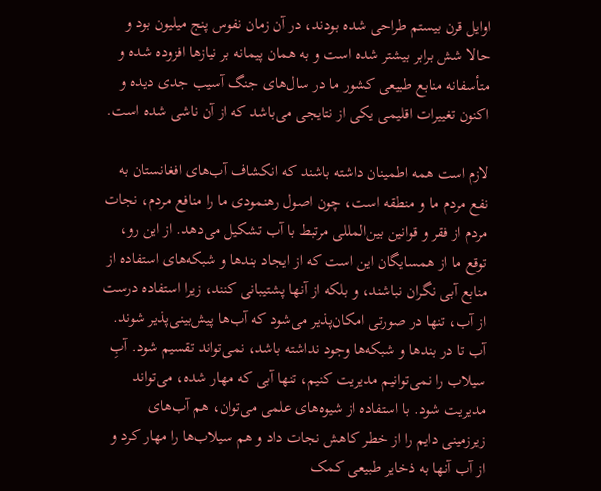اوایل قرن بیستم طراحی شده بودند، در آن زمان نفوس پنج میلیون بود و حالا شش برابر بیشتر شده است و به همان پیمانه بر نیازها افزوده شده و متأسفانه منابع طبیعی کشور ما در سال‌های جنگ آسیب جدی دیده و اکنون تغییرات اقلیمی یکی از نتایجی می‌باشد که از آن ناشی شده است.

لازم است همه اطمینان داشته باشند که انکشاف آب‌های افغانستان به نفع مردم ما و منطقه است، چون اصول رهنمودی ما را منافع مردم، نجات مردم از فقر و قوانین بین‌المللی مرتبط با آب تشکیل می‌دهد. از این رو، توقع ما از همسایگان این است که از ایجاد بندها و شبکه‌های استفاده از منابع آبی نگران نباشند، و بلکه از آنها پشتیبانی کنند، زیرا استفاده درست از آب، تنها در صورتی امکان‌پذیر می‌شود که آب‌ها پیش‌بینی‌پذیر شوند. آب تا در بندها و شبکه‌ها وجود نداشته باشد، نمی‌تواند تقسیم شود. آبِ سیلاب را نمی‌توانیم مدیریت کنیم، تنها آبی که مهار شده، می‌تواند مدیریت شود. با استفاده از شیوه‌های علمی می‌توان، هم آب‌های زیرزمینی دایم را از خطر کاهش نجات داد و هم سیلاب‌ها را مهار کرد و از آب آنها به ذخایر طبیعی کمک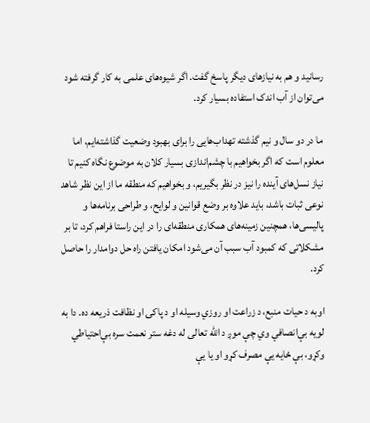رسانید و هم به نیازهای دیگر پاسخ گفت. اگر شیوه‌های علمی به کار گرفته شود می‌توان از آب اندک استفاده بسیار کرد.

ما در دو سال و نیم گذشته تهداب‌هایی را برای بهبود وضعیت گذاشته‌ایم، اما معلوم است که اگر بخواهیم با چشم‌اندازی بسیار کلان به موضوع نگاه کنیم تا نیاز نسل‌های آینده را نیز در نظر بگیریم، و بخواهیم که منطقه ما از این نظر شاهد نوعی ثبات باشد، باید علاوه بر وضع قوانین و لوایح، و طراحی برنامه‌ها و پالیسی‌ها، همچنین زمینه‌های همکاری منطقه‌ای را در این راستا فراهم کرد، تا بر مشکلاتی که کمبود آب سبب آن می‌شود امکان یافتن راه حل دوامدار را حاصل کرد.

اوبه د حیات منبع، د زراعت او روزي وسیله او د پاکۍ او نظافت ذریعه ده. دا به لویه بې‌انصافي وي چې موږ د الله تعالی له دغه ستر نعمت سره بې‌احتیاطي وکړو، بې ځایه یې مصرف کړو او یا یې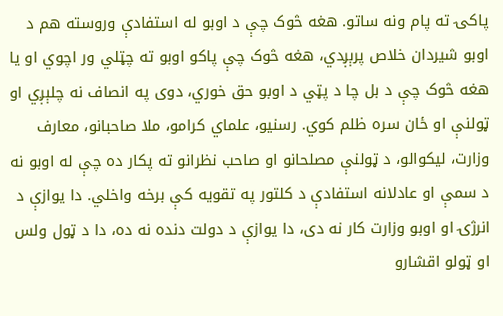پاکۍ ته پام ونه ساتو. هغه څوک چې د اوبو له استفادې وروسته هم د اوبو شیردان خلاص پرېږدي، هغه څوک چې پاکو اوبو ته چټلي ور اچوي او یا هغه څوک چې د بل چا د پټي د اوبو حق خوري، دوی په انصاف نه چلېږي او ټولنې او ځان سره ظلم کوي. رسنیو، علماي کرامو، ملا صاحبانو، معارف وزارت، لیکوالو، د ټولنې مصلحانو او صاحب نظرانو ته پکار ده چې له اوبو نه د سمې او عادلانه استفادې د کلتور په تقویه کې برخه واخلي. دا یوازې د انرژۍ او اوبو وزارت کار نه دی، دا یوازې د دولت دنده نه ده، دا د ټول ولس او ټولو اقشارو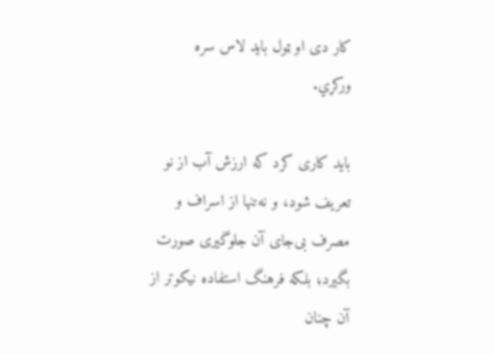کار دی او ټول باید لاس سره ورکړي.

باید کاری کرد که ارزش آب از نو تعریف شود، و نه‌تنها از اسراف و مصرف بی‌جای آن جلوگیری صورت بگیرد؛ بلکه فرهنگ استفاده نیکوتر از آن چنان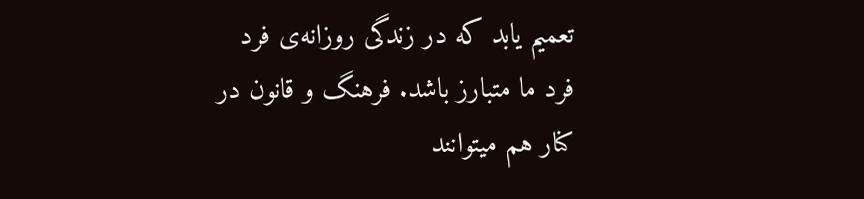تعمیم یابد که در زندگی روزانه‌ی فرد فرد ما متبارز باشد. فرهنگ و قانون در کنار هم میتوانند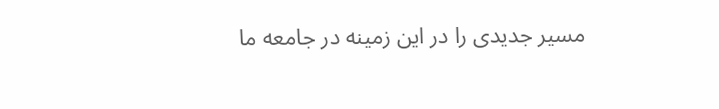مسیر جدیدی را در این زمینه در جامعه ما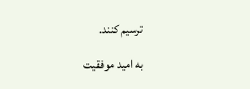ترسیم کنند.

به امید موفقیت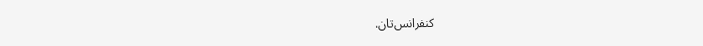کنفرانس‌تان.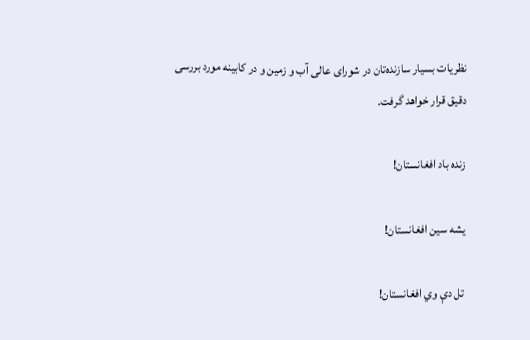نظریات بسیار سازنده‌تان در شورای عالی آب و زمین و در کابینه مورد بررسی دقیق قرار خواهد گرفت.

زنده باد افغانستان!

یشه سین افغانستان!

تل دې وي افغانستان!